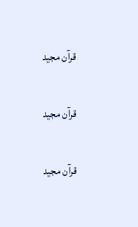قرآن مجيد

قرآن مجيد

قرآن مجيد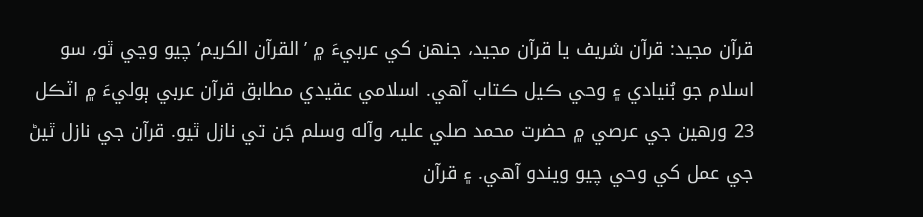قرآن مجيد: قرآن شريف يا قرآن مجيد، جنھن کي عربيءَ ۾ ’القرآن الکريم‘ چيو وڃي ٿو، سو اسلام جو بُنيادي ۽ وحي ڪيل ڪتاب آهي. اسلامي عقيدي مطابق قرآن عربي ٻوليءَ ۾ اٽڪل 23 ورهين جي عرصي ۾ حضرت محمد صلي عليہ وآله وسلم جَن تي نازل ٿيو. قرآن جي نازل ٿيڻ جي عمل کي وحي چيو ويندو آهي. ۽ قرآن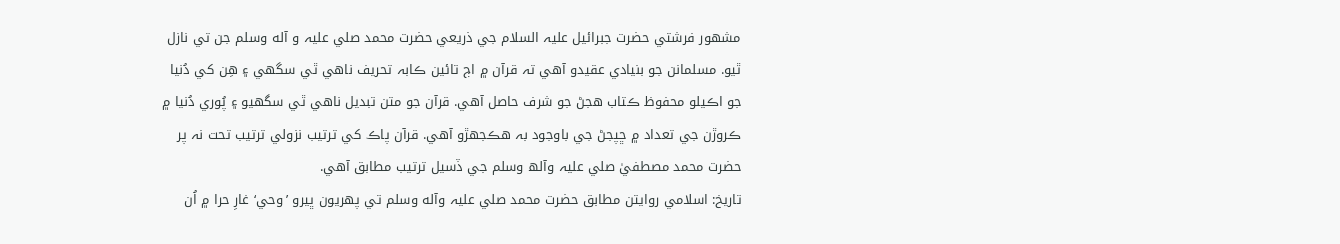مشھور فرشتي حضرت جبرائيل عليہ السلام جي ذريعي حضرت محمد صلي عليہ و آله وسلم جن تي نازل ٿيو. مسلمانن جو بنيادي عقيدو آهي تہ قرآن ۾ اڄ تائين ڪابہ تحريف ناهي ٿي سگهي ۽ هِن کي دُنيا جو اڪيلو محفوظ ڪتاب هجڻ جو شرف حاصل آهي. قرآن جو متن تبديل ناهي ٿي سگهيو ۽ پُوري دُنيا ۾ ڪروڙن جي تعداد ۾ ڇپجڻ جي باوجود بہ هڪجهڙو آهي. قرآن پاڪ کي ترتيب نزولي ترتيب تحت نہ پر حضرت محمد مصطفيٰ صلي عليہ وآلھ وسلم جي ڏسيل ترتيب مطابق آهي.
تاريخ: اسلامي روايتن مطابق حضرت محمد صلي عليہ وآله وسلم تي پھريون ڀيرو ’وحي‘ غارِ حرا ۾ اُن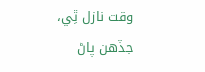وقت نازل ٿِي، جڏهن پاڻ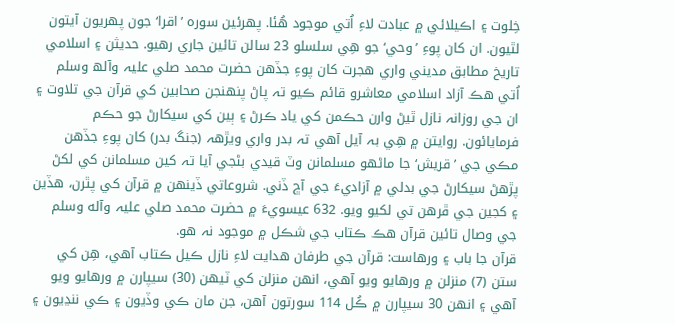خِلوت ۽ اڪيلائي ۾ عبادت لاءِ اُتي موجود هُئا. پھرئين سوره ’اقرا‘ جون پھريون آيتون لٿيون. ان کان پوءِ ’وحي‘ جو هِي سلسلو 23 سالن تائين جاري رهيو. حديثن ۽ اسلامي تاريخ مطابق مديني واري هجرت کان پوءِ جڏهن حضرت محمد صلي عليہ وآلھ وسلم اُتي هڪ آزاد اسلامي معاشرو قائم ڪيو تہ پاڻ پنھنجن صحابين کي قرآن جي تلاوت ۽ ان جي روزانہ نازل ٿيڻ وارن حڪمن کي ياد ڪرڻ ۽ ٻين کي سيکارڻ جو حڪم فرمايائون. روايتن ۾ هِي بہ آيل آهي تہ بدر واري ويڙھہ (جنگ بدر) کان پوءِ جڏهن مڪي جي ’قريش‘ جا ماڻهو مسلمانن وٽ قيدي بڻجي آيا تہ کين مسلمانن کي لکڻ پڙهڻ سيکارڻ جي بدلي ۾ آزاديءَ جي آڇ ڏني. شروعاتي ڏينھن ۾ قرآن کي پٿرن، هڏين ۽ کجين جي ڦرهن تي لکيو ويو. 632 عيسويءَ ۾ حضرت محمد صلي عليہ وآله وسلم جي وصال تائين قرآن هڪ ڪتاب جي شڪل ۾ موجود نہ هو.
قرآن جا باب ۽ ورهاست: قرآن جي طرفان هدايت لاءِ نازل ڪيل ڪتاب آهي، هِن کي ستن (7) منزلن ۾ ورهايو ويو آهي، انھن منزلن کي ٽيهن (30) سيپارن ۾ ورهايو ويو آهي ۽ انھن 30 سيپارن ۾ ڪُل 114 سورتون آهن، جن مان ڪي وڏيون ۽ ڪي ننڍيون ۽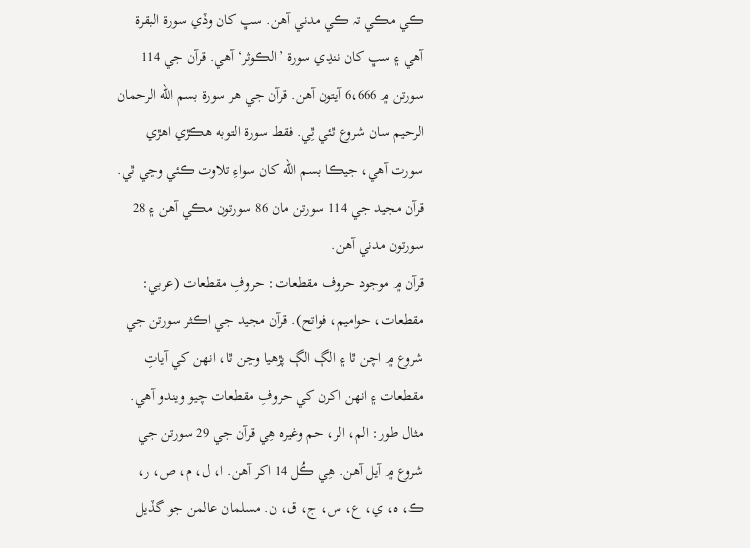ڪي مڪي تہ ڪي مدني آهن. سڀ کان وڏي سورة البقرة آهي ۽ سڀ کان ننڍي سورة ’الڪوثر‘ آهي. قرآن جي 114 سورتن ۾ 6،666 آيتون آهن. قرآن جي هر سورة بسم الله الرحمان الرحيم سان شروع ٿئي ٿِي. فقط سورة التوبه هڪڙي اهڙي سورت آهي، جيڪا بسم الله کان سواءِ تلاوت ڪئي وڃي ٿي. قرآن مجيد جي 114 سورتن مان 86 سورتون مڪي آهن ۽ 28 سورتون مدني آهن.
قرآن ۾ موجود حروف مقطعات: حروفِ مقطعات (عربي: مقطعات، حواميم، فواتح). قرآن مجيد جي اڪثر سورتن جي شروع ۾ اچن ٿا ۽ الڳ الڳ پڙهيا وڃن ٿا، انھن کي آياتِ مقطعات ۽ انھن اکرن کي حروفِ مقطعات چيو ويندو آهي. مثال طور: الم، الر، حم وغيرہ هِي قرآن جي 29 سورتن جي شروع ۾ آيل آهن. هِي ڪُل 14 اکر آهن. ا، ل، م، ص، ر، ڪ، ه، ي، ع، س، ج، ق، ن. مسلمان عالمن جو گڏيل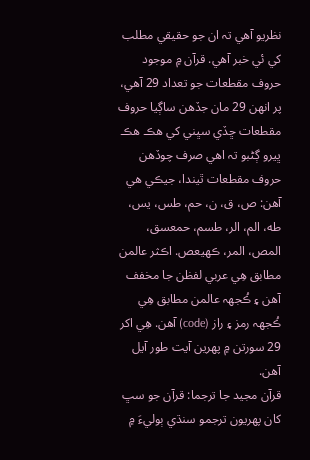نظريو آهي تہ ان جو حقيقي مطلب کي ئي خبر آهي. قرآن ۾ موجود حروف مقطعات جو تعداد 29 آهي، پر انھن 29 مان جڏهن ساڳيا حروف مقطعات ڇڏي سڀني کي هڪ هڪ ڀيرو ڳڻبو تہ اهي صرف چوڏهن حروف مقطعات ٿيندا، جيڪي هي آهن: ص، ق، ن، حم، طس، يس، طه، الم، الر، طسم، حمعسق، المص، المر، ڪهيعص. اڪثر عالمن مطابق هِي عربي لفظن جا مخفف آهن ۽ ڪُجهہ عالمن مطابق هِي ڪُجهہ رمز ۽ راز (code) آهن. هِي اکر 29 سورتن ۾ پھرين آيت طور آيل آهن.
قرآن مجيد جا ترجما: قرآن جو سڀ کان پھريون ترجمو سنڌي ٻوليءَ ۾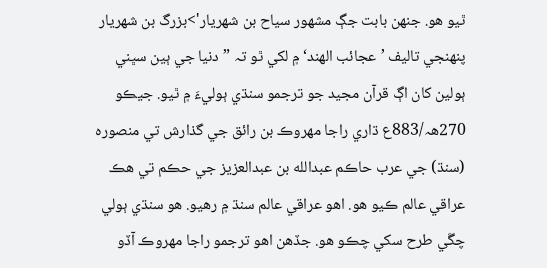ٿيو هو. جنھن بابت جڳ مشھور سياح بن شھريار'>بزرگ بن شھريار پنھنجي تاليف ’عجائب الھند‘ ۾ لکي ٿو تہ ”دنيا جي ٻين سڀني ٻولين کان اڳ قرآن مجيد جو ترجمو سنڌي ٻوليءَ ۾ ٿيو. جيڪو 270ھہ/883ع ڌاري راجا مھروڪ بن رائق جي گذارش تي منصوره (سنڌ) جي عرب حاڪم عبدالله بن عبدالعزيز جي حڪم تي هڪ عراقي عالم ڪيو هو. اهو عراقي عالم سنڌ ۾ رهيو. هو سنڌي ٻولي چڱي طرح سکي چڪو هو. جڏهن اهو ترجمو راجا مھروڪ آڏو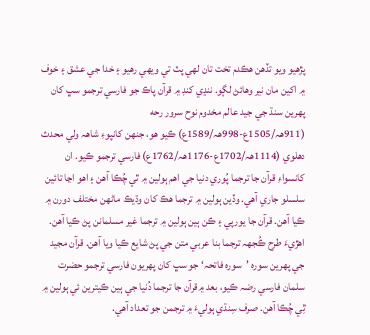پڙهيو ويو تڏهن هڪدم تخت تان لھي پٽ تي ويھي رهيو ۽ خدا جي عشق ۽ خوف ۾ اکين مان نير وهائڻ لڳو. ننڍي کنڊ ۾ قرآن پاڪ جو فارسي ترجمو سڀ کان پھرين سنڌ جي جيد عالم مخدوم نوح سرور رحه (911ھہ/1505ع-998ھہ/1589ع) ڪيو هو، جنھن کانپوءِ شاھہ ولي محدث دهلوي (1114ھہ/1702ع-1176ھہ/1762ع) فارسي ترجمو ڪيو. ان کانسواءِ قرآن جا ترجما پُوري دنيا جي اهم ٻولين ۾ ٿي چُڪا آهن ۽ اهو اڃا تائين سلسلو جاري آهي. وڏين ٻولين ۾ ترجما هڪ کان وڌيڪ ماڻهن مختلف دورن ۾ ڪيا آهن. قرآن جا يورپي ۽ ڪن ٻين ٻولين ۾ ترجما غير مسلمانن پڻ ڪيا آهن. اهڙيءَ طرح ڪُجهہ ترجما بنا عربي متن جي پڻ شايع ڪيا ويا آهن. قرآن مجيد جي پھرين سوره ’سوره فاتحہ‘ جو سڀ کان پھريون فارسي ترجمو حضرت سلمان فارسي رضہ ڪيو، بعد ۾قرآن جا ترجما دُنيا جي ٻين ڪيترين ئي ٻولين ۾ ٿِي چُڪا آهن. صرف سِنڌي ٻوليءَ ۾ ترجمن جو تعداد آهي.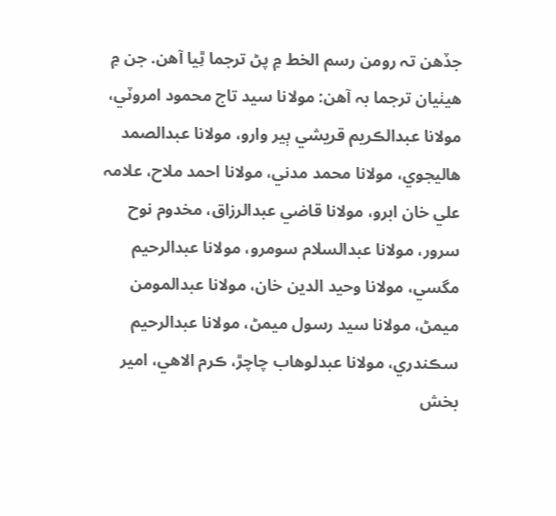جڏهن تہ رومن رسم الخط ۾ پڻ ترجما ٿِيا آهن. جن ۾ هيٺيان ترجما بہ آهن: مولانا سيد تاج محمود امروٽي، مولانا عبدالڪريم قريشي ٻير وارو، مولانا عبدالصمد هاليجوي، مولانا محمد مدني، مولانا احمد ملاح، علامہ علي خان ابرو، مولانا قاضي عبدالرزاق، مخدوم نوح سرور، مولانا عبدالسلام سومرو، مولانا عبدالرحيم مگسي، مولانا وحيد الدين خان، مولانا عبدالمومن ميمڻ، مولانا سيد رسول ميمڻ، مولانا عبدالرحيم سڪندري، مولانا عبدلوهاب چاچڙ، ڪرم الاهي، امير بخش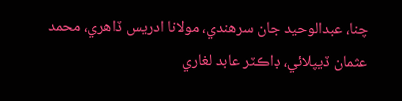چنا، عبدالوحيد جان سرهندي، مولانا ادريس ڏاهري، محمد عثمان ڏيپلائي، ڊاڪٽر عابد لغاري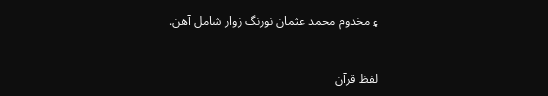۽ مخدوم محمد عثمان نورنگ زوار شامل آهن.


لفظ قرآن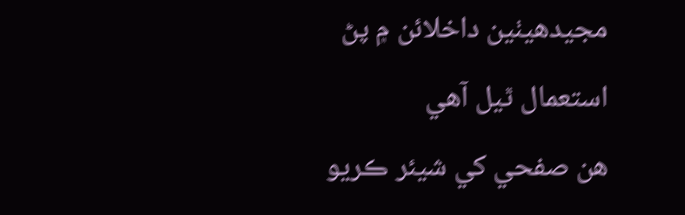مجيدھيٺين داخلائن ۾ پڻ استعمال ٿيل آھي
هن صفحي کي شيئر ڪريو